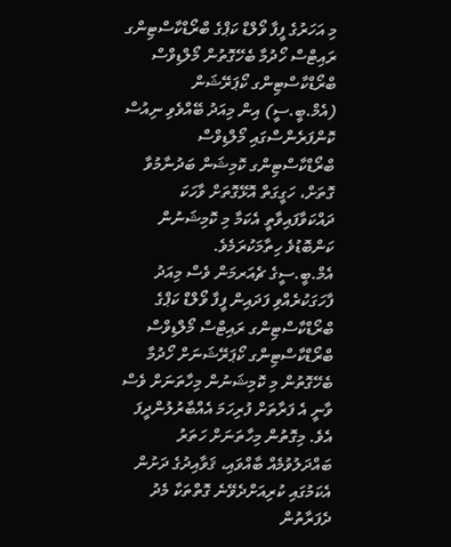މި އަހަރުގެ ފީފާ ވޯލްޑް ކަޕްގެ ބްރޯޑްކާސްޓިންގ ރައިޓްސް ހޯދުމާ ބެހޭގޮތުން މޯލްޑިވްސް ބްރޯޑްކާސްޓިންގ ކޯޕަރޭޝަން (އެމް.ބީ.ސީ) އިން މިއަދު ބޭއްވެވި ނިއުސް ކޮންފަރެންސްގައި މޯލްޑިވްސް ބްރޯޑްކާސްޓިންގ ކޮމިޝަން ބަދުނާމުވާ ގޮތަށް، ހަގީގަތް އޮޅޭގޮތަށް ވާހަކަ ދައްކަވާފައިވާތީ އެކަމާ މި ކޮމިޝަނުން ކަންބޮޑުވެ ހިތާމަކުރަމެވެ.
އެމް.ބީ.ސީގެ ޗެއަރމަން ވެސް މިއަދު ފާހަގަކުރެއްވި ފަދައިން ފީފާ ވޯލްޑް ކަޕްގެ ބްރޯޑްކާސްޓިންގ ރައިޓްސް މޯލްޑިވްސް ބްރޯޑްކާސްޓިންގ ކޯޕަރޭޝަނަށް ހޯދުމާ ބެހޭގޮތުން މި ކޮމިޝަނުން މިހާތަނަށް ވެސް ވާނީ އެ ފަރާތަށް ފުރިހަމަ އެއްބާރުލުންދީފަ އެވެ. މިގޮތުން މިހާތަނަށް ހަތަރު ބައްދަލުވުމެއް ބާއްވައި، ޤަވާއިދުގެ ދަށުން އެކަމުގައި ކުރިއަށްދެވޭނެ ގޮތްތަކާ މެދު ދެފަރާތުން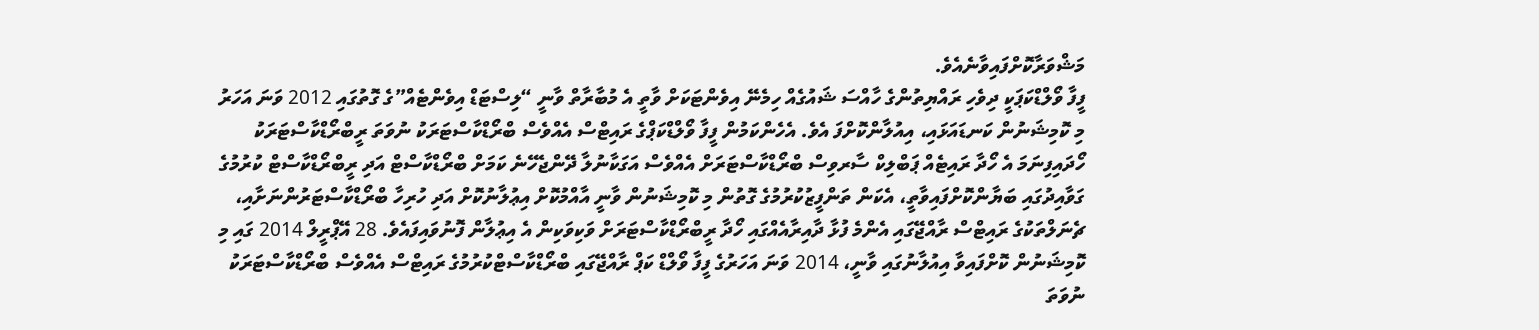މަޝްވަރާކޮށްފައިވާނެއެވެ.
ފީފާ ވޯލްޑްކަޕަކީ ދިވެހި ރައްޔިތުންގެ ހާއްސަ ޝައުގެއް ހިމެނޭ އިވެންޓަކަށް ވާތީ އެ މުބާރާތް ވާނީ “ލިސްޓަޑް އިވެންޓެއް”ގެ ގޮތުގައި 2012 ވަނަ އަހަރު މި ކޮމިޝަނުން ކަނޑައަޅައި، އިއުލާންކޮށްފަ އެވެ. އެހެންކަމުން ފީފާ ވޯލްޑްކަޕްގެ ރައިޓްސް އެއްވެސް ބްރޯޑްކާސްޓަރަކު ނުވަތަ ރީބްރޯޑްކާސްޓަރަކު ހޯދައިފިނަމަ އެ ހޯދާ ރައިޓެއް ޕަބްލިކް ސާރވިސް ބްރޯޑްކާސްޓަރަށް އެއްވެސް އަގަކާނުލާ ދޭންޖެހޭނެ ކަމަށް ބްރޯޑްކާސްޓް އަދި ރީބްރޯޑްކާސްޓް ކުރުމުގެ ގަވާއިދުގައި ބަޔާންކޮށްފައިވާތީ، އެކަން ތަންފީޒުކުރުމުގެ ގޮތުން މި ކޮމިޝަނުން ވާނީ އާއްމުކޮށް އިޢުލާނުކޮށް އަދި ހުރިހާ ބްރޯޑްކާސްޓަރުންނަށާއި، ޗެނަލްތަކުގެ ރައިޓްސް ރާއްޖޭގައި އެންމެ ފުޅާ ދާއިރާއެއްގައި ހޯދާ ރީބްރޯޑްކާސްޓަރަށް ވަކިވަކިން އެ އިޢުލާން ފޮނުވައިފައެވެ. 28 އޭޕްރީލް 2014 ގައި މި ކޮމިޝަނުން ކޮށްފައިވާ އިއުލާނުގައި ވާނީ، 2014 ވަނަ އަހަރުގެ ފީފާ ވޯލްޑް ކަޕް ރާއްޖޭގައި ބްރޯޑްކާސްޓްކުރުމުގެ ރައިޓްސް އެއްވެސް ބްރޯޑްކާސްޓަރަކު ނުވަތަ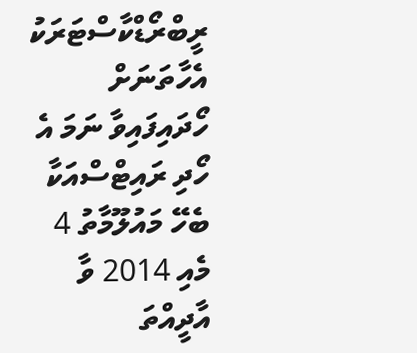ރީބްރޯޑްކާސްޓަރަކު އެހާތަނަށް ހޯދައިފައިވާ ނަމަ އެ ހޯދި ރައިޓްސްއަކާ ބެހޭ މައުލޫމާތު 4 މެއި 2014 ވާ އާދީއްތަ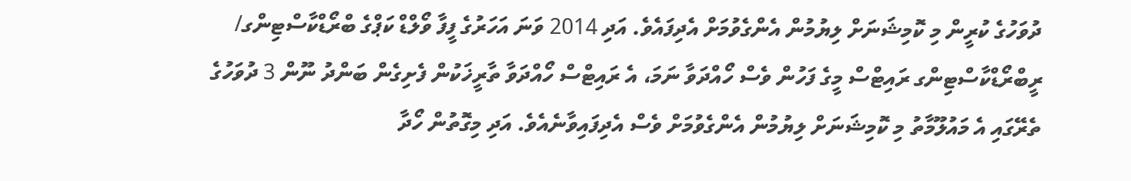ދުވަހުގެ ކުރީން މި ކޮމިޝަނަށް ލިޔުމުން އެންގެވުމަށް އެދިފައެވެ. އަދި 2014 ވަނަ އަހަރުގެ ފީފާ ވޯލްޑް ކަޕްގެ ބްރޯޑްކާސްޓިންގ/ ރީބްރޯޑްކާސްޓިންގ ރައިޓްސް މީގެ ފަހުން ވެސް ހޯއްދަވާ ނަމަ، އެ ރައިޓްސް ހޯއްދަވާ ތާރީޚަކުން ފެށިގެން ބަންދު ނޫން 3 ދުވަހުގެ ތެރޭގައި އެ މައުލޫމާތު މި ކޮމިޝަނަށް ލިޔުމުން އެންގެވުމަށް ވެސް އެދިފައިވާނެއެވެ. އަދި މިގޮތުން ހޯދާ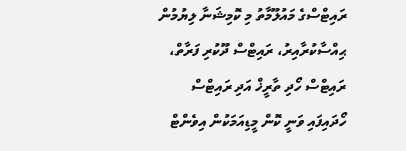ރައިޓްސްގެ މައުލޫމާތު މި ކޮމިޝަނާ ލިޔުމުން ޙިއްސާކުރާއިރު، ރައިޓްސް ދޫކުރި ފަރާތް، ރައިޓްސް ހޯދި ތާރީޚް އަދި ރައިޓްސް ހޯދައިފައި ވަނީ ކޮން މީޑިއަމަކުން އިވެންޓް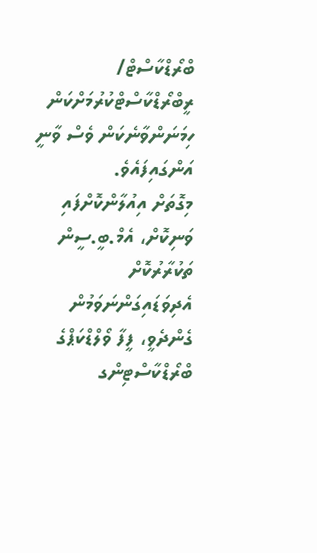ބްރޯޑްކާސްޓް/ ރީބްރޯޑްކާސްޓްކުރުމަށްކަން ހިމަނަންވާނެކަން ވެސް ވާނީ އަންގައިފައެވެ.
މިގޮތަށް އިއުލާންކޮށްފައި ވަނިކޮށް، އެމް.ބީ.ސީން ތަކުރާރުކޮށް އެދިވަޑައިގަންނަވަމުން ގެންދެވީ، ފީފާ ވޯލްޑްކަޕްގެ ބްރޯޑްކާސްޓިންގ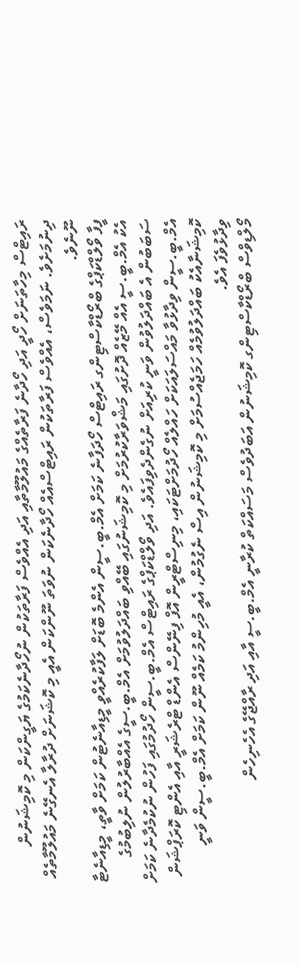ރައިޓްސް މިހާތަނަށް ހޯދީ އަދި ހޯދާނެ ފަރާތެއްގެ މައުލޫމާތާއި އަދި އެއްވެސް ފަރާތަކުން ނުހޯދާނެކަމުގެ ޔަގީންކަން މި ކޮމިޝަނުން ދިނުމަށެވެ. ނަމަވެސް، އެއްވެސް ފަރާތަކުން ރައިޓްސްއެއް ހޯދާނެކަން ނުވަތަ ނޫންކަން އެއީ މި ކޮޝަނަށް ދުރާލާ އެނގޭނެ މައުލޫމާތެއް ނޫނެވެ.
ފީފާ ވޯލްޑްކަޕްގެ ބްރޯޑްކާސްޓިންގ ރައިޓްސް ހޯދަފާނެ ކަމަށް އެމް.ބީ.ސީން އެންމެ ބޮޑަށް ލަފާކުރެއްވީ މީޑިއާނެޓުން ކަމަށް ވާތީ، މީޑިއާނެޓާ އެކު އެމް.ބީ.ސީ އެއް މޭޒެއް ދޮށުގައި މަޝްވަރާކުރުމަށް މި ކޮމިޝަނުގައި ބޭއްވި ބައްދަލުވުމަށް އެމް.ބީ.ސީގެ އެއްބާރުލުން ނުލިބުމުގެ ސަބަބުން އެ ބައްދަލުވުން ވަނީ ކުރިއަށް ނުގެންދެވިފައެވެ. އަދި ވޯލްޑްކަޕްގެ ރައިޓްސް އެމް.ބީ.ސީން ހޯދުމުގައި ފަހުން ނުކުމެދާނެ ކަމަށް އެމް.ބީ.ސީން ވިދާޅުވާ މައްސަލައަކަށް ހައްލެއް ހޯދުމަށްޓަކައި، މިނިސްޓްރީން އޮފް ފިނޭންސް އެންޑް ޓްރެޝަރީ އާއި އެންޓި ކޮރަޕްޝަން ކޮމިޝަނާއެކު ބައްދަލުވުމެއް ހަމަޖެއްސުމަށް މި ކޮމިޝަނުން އިސް ނެގުމުން، އެއީ މުހިންމު ކަމެއް ނޫން ކަމަށް އެމް.ބީ.ސީން ވަނީ ވިދާޅުވެފަ އެވެ.
މޯލްޑިވްސް ބްރޯޑްކާސްޓިންގ ކޮމިޝަނުން އަބަދުވެސް މަސައްކަތް ކުރާނީ އެމް.ބީ.ސީ އާއި އަދި ރާއްޖޭގެ އެހެނިހެން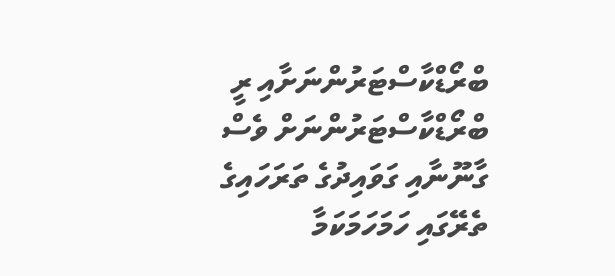ބްރޯޑްކާސްޓަރުންނަށާއި ރީ ބްރޯޑްކާސްޓަރުންނަށް ވެސް ގާނޫނާއި ގަވައިދުގެ ތަރަހައިގެ ތެރޭގައި ހަމަހަމަކަމާ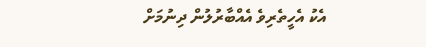އެކު އެހީތެރިވެ އެއްބާރުލުން ދިނުމަށް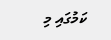ކަމުގައި މި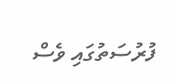ފުރުސަތުގައި ވެސް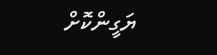ޔަގީންކޮށް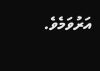އަރުވަމެވެ.